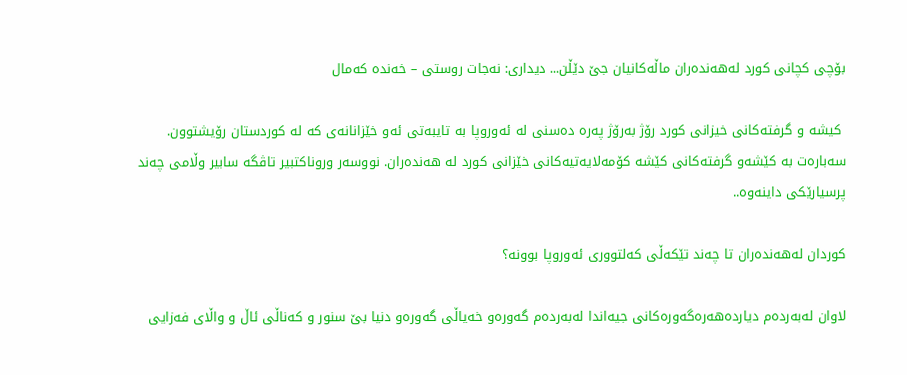بۆچی كچانی كورد له‌‌هه‌‌نده‌‌ران ماڵه‌‌كانیان جێ دێڵن... دیداری: نه‌جات روستی – خه‌نده‌ كه‌مال

 كیشه‌ و گرفته‌كانی خیزانی كورد رۆژ به‌رۆژ په‌ره‌ ده‌سنی له‌ ئه‌وروپا به‌ تایبه‌تی ئه‌و خێزانانه‌ی كه‌ له‌ كوردستان رۆیشتوون. سه‌باره‌ت به‌ كێشه‌و گرفته‌كانی كێشه‌ كۆمه‌لایه‌تیه‌كانی خێزانی كورد له‌ هه‌نده‌ران. نووسه‌ر وروناكتبیر تاڤگه‌ سابیر وڵامی چه‌ند پرسیارێكی داینه‌وه‌..

كوردان له‌‌هه‌‌نده‌‌ران تا چه‌‌ند تێكه‌ڵی كه‌‌لتووری ئه‌‌وروپا بوونه‌‌؟

لاوان له‌‌به‌‌رده‌‌م دیارده‌‌هه‌‌ره‌گه‌‌وره‌‌كانی جیه‌اندا له‌‌به‌‌رده‌‌م گه‌‌وره‌‌و خه‌‌یاڵی گه‌‌وره‌‌و دنیا بێ سنور و كه‌‌ناڵی ئاڵ و واڵای فه‌‌زایی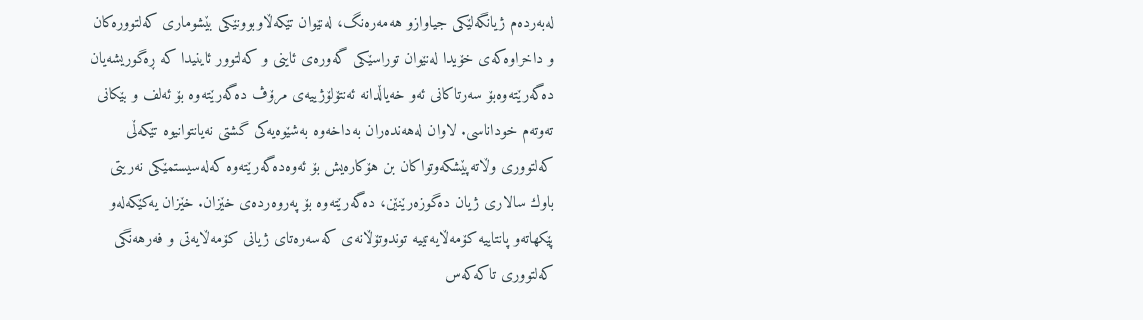له‌‌به‌‌رده‌‌م ژیانگه‌‌لێكی جیاوازو هه‌‌مه‌‌ره‌‌نگ، له‌‌نێوان تێكه‌ڵاوبوونێكی بێشوماری كه‌‌لتووره‌‌كان و داخراوه‌‌كه‌‌ی خۆیدا له‌‌نێوان توراسێكی گه‌‌وره‌‌ی ئاینی و كه‌‌لتوور ئاینیدا كه‌ ‌ڕه‌گوریشه‌‌یان ده‌گه‌‌رێته‌‌وه‌‌بۆ سه‌‌رتاكانی ئه‌‌و خه‌‌یاڵدانه‌ ‌ئه‌‌نتۆلۆژییه‌‌ی مرۆڤ ده‌گه‌‌رێته‌‌وه‌ ‌بۆ ئه‌‌لف و بێكانی ته‌‌وته‌‌م خوداناسی. لاوان له‌‌هه‌‌نده‌‌ران به‌‌داخه‌‌وه‌ ‌به‌‌شێوه‌‌یه‌‌كی گشتی نه‌‌یانتوانیوه‌ ‌تێكه‌ڵی كه‌‌لتووری وڵاته‌‌پێشكه‌‌وتواكان بن هۆكاره‌‌یش بۆ ئه‌‌وه‌‌ده‌گه‌‌رێته‌‌وه‌ ‌كه‌‌له‌‌سیستمێكی نه‌‌ریتی باوك سالاری ژیان ده‌گوزه‌‌رێنێن، ده‌گه‌‌رێته‌‌وه‌ ‌بۆ په‌‌روه‌‌رده‌‌ی خێزان. خێزان یه‌‌كێكه‌‌له‌‌و پێكهاته‌‌و پانتاییه‌ ‌كۆمه‌ڵایه‌‌تییه‌ ‌توندوتۆڵانه‌‌ی كه‌‌سه‌‌ره‌‌تای ژیانی كۆمه‌ڵایه‌‌تی و فه‌‌رهه‌‌نگی كه‌‌لتووری تاكه‌‌كه‌‌س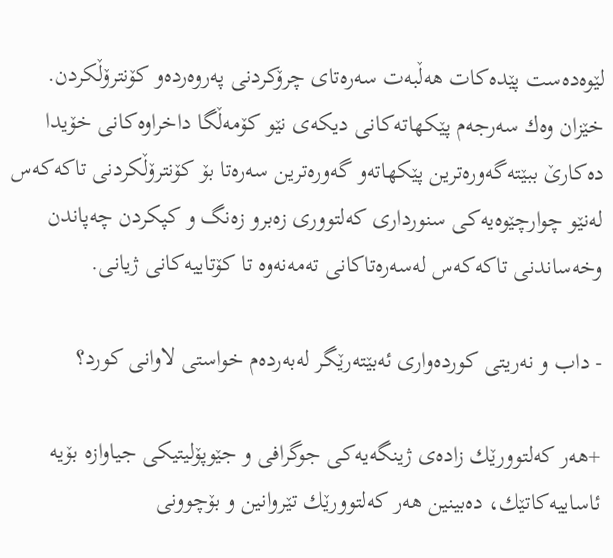لێوه‌‌ده‌‌ست پێده‌‌كات هه‌ڵبه‌‌ت سه‌‌ره‌‌تای چرۆكردنی په‌‌روه‌‌رده‌‌و كۆنترۆڵكردن. خێزان وه‌‌ك سه‌‌رجه‌‌م پێكهاته‌‌كانی دیكه‌‌ی نێو كۆمه‌ڵگا داخراوه‌‌كانی خۆیدا ده‌‌كارێ ببێته‌گه‌‌وره‌‌ترین پێكهاته‌‌و گه‌‌وره‌‌ترین سه‌‌ره‌‌تا بۆ كۆنترۆڵكردنی تاكه‌‌كه‌‌س له‌‌نێو چوارچێوه‌‌یه‌‌كی سنورداری كه‌‌لتووری زه‌‌برو زه‌‌نگ و كپكردن چه‌‌پاندن وخه‌‌ساندنی تاكه‌‌كه‌‌س له‌‌سه‌‌ره‌‌تاكانی ته‌‌مه‌‌نه‌‌وه‌ ‌تا كۆتاییه‌‌كانی ژیانی.

- داب و نه‌‌ریتی كورده‌‌واری ئه‌‌بێته‌‌رێگر له‌‌به‌‌رده‌‌م خواستی لاوانی كورد؟

+هه‌‌ر كه‌‌لتوورێك زاده‌‌ی ژینگه‌‌یه‌‌كی جوگرافی و جێوپۆلیتیكی جیاوازه‌ ‌بۆیه‌‌ ئاساییه‌‌كاتێك، ده‌‌بینین هه‌‌ر كه‌‌لتوورێك تێروانین و بۆچوونی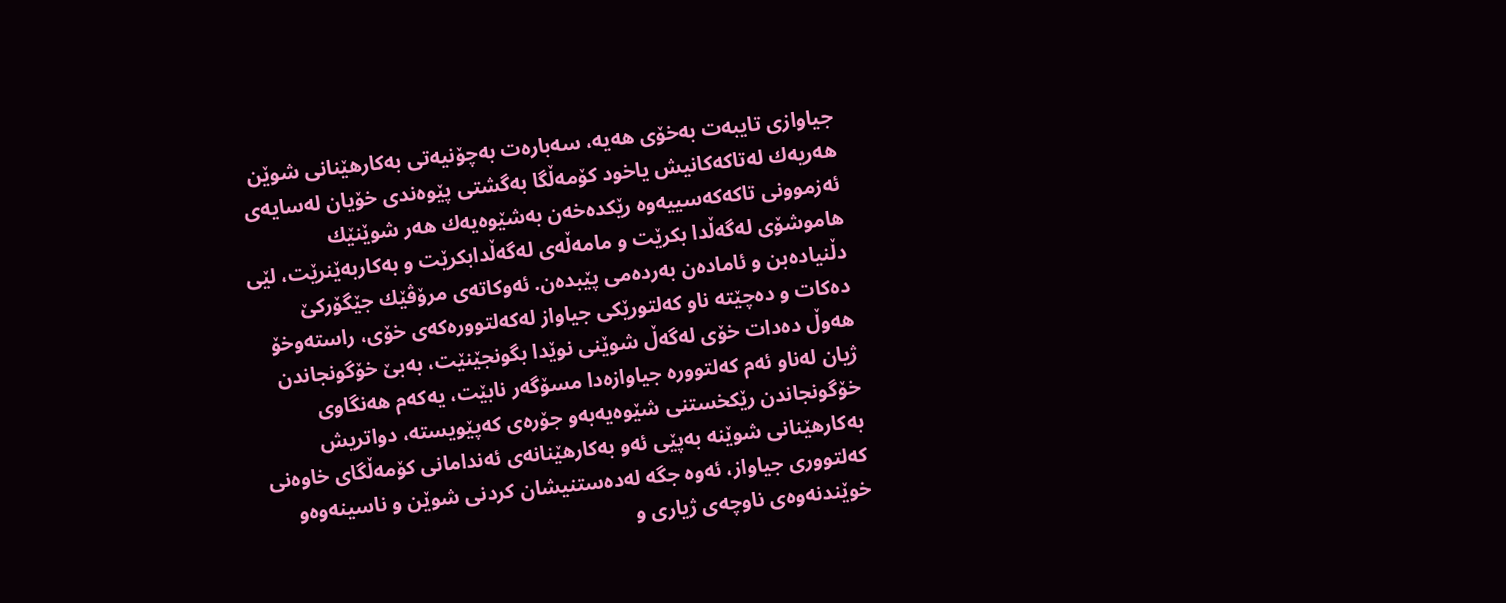جیاوازی تایبه‌‌ت به‌‌خۆی هه‌‌یه‌‌، سه‌‌باره‌‌ت به‌‌چۆنیه‌‌تی به‌‌كارهێنانی شوێن هه‌‌ریه‌‌ك له‌‌تاكه‌‌كانیش یاخود كۆمه‌ڵگا به‌گشتی پێوه‌‌ندی خۆیان له‌‌سایه‌‌ی ئه‌‌زموونی تاكه‌‌كه‌‌سییه‌‌وه‌ ‌رێكده‌‌خه‌‌ن به‌‌شێوه‌‌یه‌‌ك هه‌‌ر شوێنێك هاموشۆی له‌گه‌ڵدا بكرێت و مامه‌ڵه‌‌ی له‌گه‌ڵدابكرێت و به‌‌كاربه‌ێنرێت، لێی دڵنیاده‌‌بن و ئاماده‌‌ن به‌‌رده‌‌می پێبده‌‌ن. ئه‌‌وكاته‌‌ی مرۆڤێك جێگۆركێ ده‌‌كات و ده‌‌چێته‌ ‌ناو كه‌‌لتورێكی جیاواز له‌‌كه‌‌‌لتووره‌‌كه‌‌ی خۆی، راسته‌‌وخۆ هه‌‌وڵ ده‌‌دات خۆی له‌گه‌ڵ شوێنی نوێدا بگونجێنێت، به‌‌بێ خۆگونجاندن ژیان له‌‌ناو ئه‌‌م كه‌‌لتووره‌ ‌جیاوازه‌‌دا مسۆگه‌‌ر نابێت، یه‌‌كه‌‌م هه‌‌نگاوی خۆگونجاندن رێكخستنی شێوه‌‌یه‌‌به‌‌و جۆره‌‌ی كه‌‌پێویسته‌‌، دواتریش به‌‌كارهێنانی شوێنه‌‌ به‌‌پێی ئه‌‌و به‌‌كارهێنانه‌‌ی ئه‌‌ندامانی كۆمه‌ڵگای خاوه‌‌نی كه‌‌لتووری جیاواز، ئه‌‌وه‌‌ جگه‌ ‌له‌‌ده‌‌ستنیشان كردنی شوێن و ناسینه‌‌وه‌‌و خوێندنه‌‌وه‌‌ی ناوچه‌‌ی ژیاری و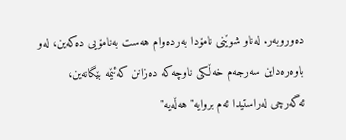ده‌‌وروبه‌‌ر. له‌‌ناو شوێنی نامۆدا به‌‌رده‌‌وام هه‌‌ست به‌‌نامۆیی ده‌‌كه‌‌ین، له‌‌و باوه‌‌ره‌‌داین سه‌‌رجه‌‌م خه‌ڵكی ناوچه‌‌كه‌ ‌ده‌‌زانن كه‌‌ئێمه‌‌ بێگانه‌‌ین، ئه‌گه‌‌رچی له‌‌راستیدا ئه‌‌م بروایه‌‌"هه‌ڵه‌‌یه‌‌"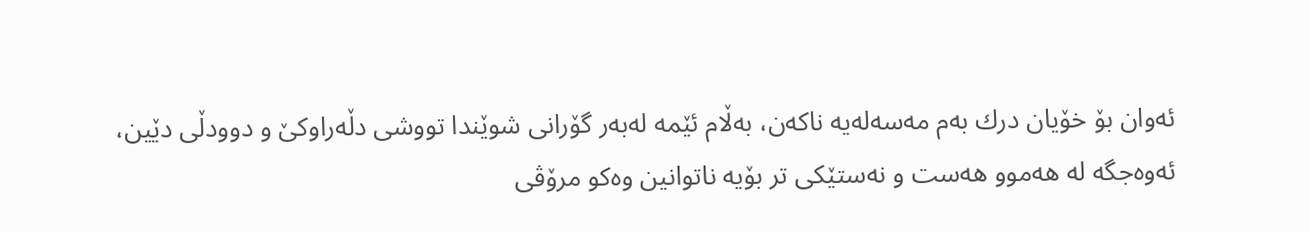ئه‌‌وان بۆ خۆیان درك به‌‌م مه‌‌سه‌‌له‌‌یه‌ ‌ناكه‌‌ن، به‌ڵام ئێمه‌ ‌له‌‌به‌‌ر گۆرانی شوێندا تووشی دڵه‌‌راوكێ و دوودڵی دێین، ئه‌‌وه‌‌جگه‌ ‌له‌‌ هه‌‌موو هه‌‌ست و نه‌‌ستێكی تر بۆیه‌ ‌ناتوانین وه‌‌كو مرۆڤی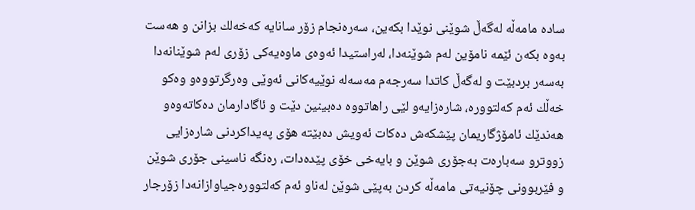ساده‌ ‌مامه‌ڵه‌ ‌له‌گه‌ڵ شوێنی نوێدا بكه‌‌ین، سه‌‌ره‌‌نجام زۆر سانایه‌‌ كه‌‌خه‌‌لك بزانن و هه‌‌ست به‌‌وه‌‌ بكه‌‌ن ئێمه‌ ‌نامۆین له‌‌م شوێنه‌‌دا، له‌‌راستیدا ئه‌‌وه‌‌ی ماوه‌‌یه‌‌كی زۆری له‌‌م شوێنانه‌‌دا به‌‌سه‌‌ر بردبێت و له‌گه‌ڵ كاتدا سه‌‌رجه‌‌م مه‌‌سه‌‌له‌ ‌نوێیه‌‌كانی ئه‌‌وێی وه‌‌رگرتووه‌‌و وه‌‌كو خه‌ڵك ئه‌‌م كه‌‌لتووره‌‌، شاره‌‌زایه‌‌و لێی راهاتووه‌ ‌ده‌‌بینین دێت و ئاگادارمان ده‌‌كاته‌‌وه‌‌و هه‌‌ندێك ئامۆژگاریمان پێشكه‌‌ش ده‌‌كات ئه‌‌ویش ده‌‌بێته‌ ‌هۆی په‌‌یداكردنی شاره‌‌زایی زووترو سه‌‌باره‌‌ت به‌‌جۆری شوێن و بایه‌‌خی خۆی پێده‌‌دات، ره‌‌نگه‌‌ ناسینی جۆری شوێن و فێربوونی چۆنیه‌‌تی مامه‌ڵه‌‌ كردن به‌‌پێی شوێن له‌‌ناو ئه‌‌م كه‌‌لتووره‌‌جیاوازانه‌‌دا زۆرجار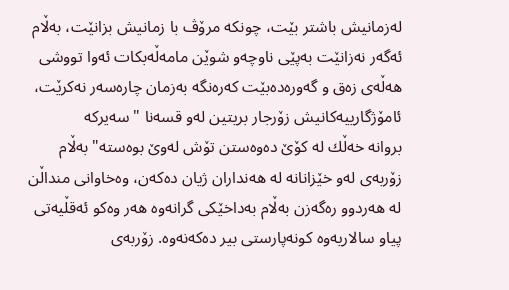له‌‌زمانیش باشتر بێت، چونكه‌‌ مرۆڤ با زمانیش بزانێت، به‌ڵام ئه‌گه‌‌ر نه‌‌زانێت به‌‌پێی ناوچه‌‌و شوێن مامه‌ڵه‌‌بكات ئه‌‌وا تووشی هه‌ڵه‌‌ی زه‌‌ق و گه‌‌وره‌‌ده‌‌بێت كه‌‌ره‌‌نگه‌ ‌به‌‌زمان چاره‌‌سه‌‌ر نه‌‌كرێت، ئامۆژگارییه‌‌كانیش زۆرجار بریتین له‌‌و قسه‌‌نا " سه‌‌یركه‌‌ بروانه‌ ‌خه‌ڵك له‌ ‌كۆێ ده‌‌وه‌‌ستن تۆش له‌‌وێ بوه‌‌سته‌‌" به‌ڵام زۆربه‌‌ی له‌‌و خێزانانه‌ ‌له‌‌ هه‌‌نداران ژیان ده‌‌كه‌‌ن، وه‌‌خاوانی منداڵن له‌‌ هه‌‌ردوو ره‌گه‌‌زن به‌ڵام به‌‌داخێكی گرانه‌‌وه‌‌ هه‌‌ر وه‌‌كو ئه‌‌قڵیه‌‌تی پیاو سالاریه‌‌وه‌ ‌كونه‌‌پارستی بیر ده‌‌كه‌‌نه‌‌وه‌‌. زۆربه‌‌ی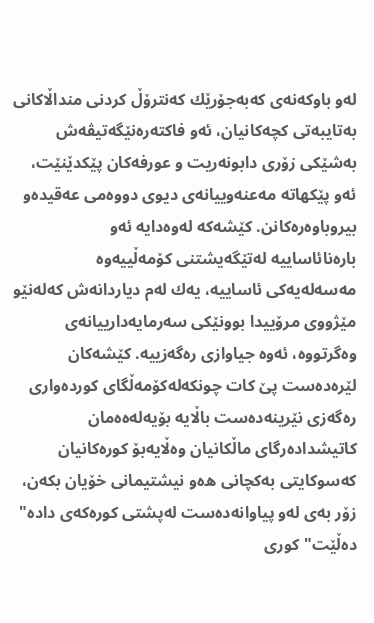له‌‌و باوكه‌‌نه‌‌ی كه‌‌به‌‌جۆرێك كه‌‌نترۆڵ كردنی منداڵاكانی به‌‌تایبه‌‌تی كچه‌‌كانیان، ئه‌‌و فاكته‌‌ره‌‌نێگه‌‌تیڤه‌‌ش به‌‌شێكی زۆری دابونه‌‌ریت و عورفه‌‌كان پێكدێنێت، ئه‌‌و پێكهاته‌ ‌مه‌‌عنه‌‌وییانه‌‌ی دیوی دووه‌‌می عه‌‌قیده‌‌و بیروباوه‌‌ره‌‌كانن. كێشه‌‌كه‌‌ له‌‌وه‌‌دایه‌ ‌ئه‌‌و باره‌‌نائاساییه‌ ‌له‌‌تێگه‌‌یشتنی كۆمه‌ڵییه‌‌وه‌‌ مه‌‌سه‌‌له‌‌یه‌‌كی ئاساییه‌‌، یه‌‌ك له‌‌م دیاردانه‌‌ش كه‌‌له‌‌نێو مێژووی مرۆییدا بوونێكی سه‌‌رمایه‌‌‌دارییانه‌‌ی وه‌گرتووه‌‌، ئه‌‌وه‌‌ جیاوازی ره‌گه‌‌زییه‌‌. كێشه‌‌كان لێره‌‌ده‌‌ست پێ كات چونكه‌‌له‌‌كۆمه‌ڵگای كورده‌‌وا‌ری ره‌گه‌‌زی نێرینه‌‌ده‌‌ست باڵایه‌‌ بۆیه‌‌له‌‌ه‌ه‌‌مان كاتیشدا‌ده‌‌رگای ماڵكانیان وه‌ڵایه‌‌بۆ كوره‌‌كانیان كه‌‌سوكایتی به‌‌كچانی ه‌ه‌‌و نیشتیمانی خۆیان بكه‌‌ن، زۆر به‌‌ی له‌‌و پیاوانه‌‌ده‌‌ست له‌‌پشتی كوره‌‌كه‌‌ی داده‌‌" ده‌ڵێت" كوری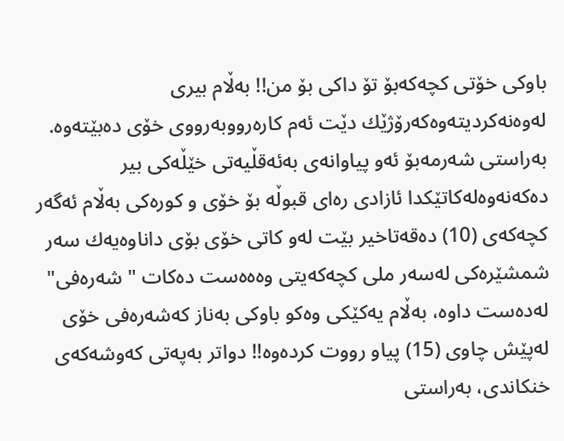باوكی خۆتی كچه‌‌كه‌‌بۆ تۆ داكی بۆ من!! به‌ڵام بیری له‌‌وه‌‌نه‌‌كردیته‌‌وه‌‌كه‌‌رۆژێك دێت ئه‌‌م كاره‌‌رووبه‌‌رووی خۆی ده‌‌بێته‌‌وه‌‌. به‌‌راستی شه‌‌رمه‌‌بۆ ئه‌‌و پیاوانه‌‌ی به‌‌ئه‌‌قڵیه‌‌تی خێڵه‌‌كی بیر ده‌‌كه‌‌نه‌‌وه‌‌له‌‌كاتێكدا ئازادی ره‌ای قبوڵه‌‌ بۆ خۆی و كوره‌‌كی به‌ڵام ئه‌گه‌‌ر كچه‌‌كه‌‌ی (10) ده‌‌قه‌‌تاخیر بێت له‌‌و كاتی خۆی بۆی داناوه‌‌یه‌‌ك سه‌‌ر شمشێره‌‌كی له‌‌سه‌‌ر ملی كچه‌‌كه‌‌یتی وه‌‌ه‌ه‌‌ست ده‌‌كات " شه‌‌ره‌‌فی" له‌‌ده‌‌ست داوه‌‌، به‌ڵام یه‌‌كێكی وه‌‌كو باوكی به‌‌ناز كه‌‌شه‌‌ره‌‌فی خۆی له‌‌پێش چاوی (15) پیاو رووت كرده‌‌وه‌‌!! دواتر به‌‌په‌‌تی كه‌‌وشه‌‌كه‌‌ی خنكاندی، به‌‌راستی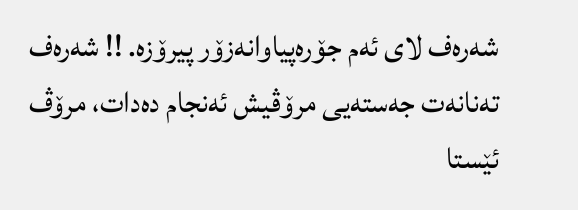شه‌‌ره‌‌ف لای ئه‌‌م جۆره‌‌پیاوانه‌‌زۆر پیرۆزه‌. !! شه‌‌ره‌‌ف ته‌‌نانه‌‌ت جه‌‌سته‌‌یی مرۆڤیش ئه‌‌نجام ده‌‌دات، مرۆڤ ئێستا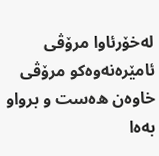له‌‌خۆرئاوا مرۆڤی ئامێره‌‌نه‌‌وه‌‌كو مرۆڤی خاوه‌‌ن ه‌ه‌‌ست و برواو به‌‌ه‌ا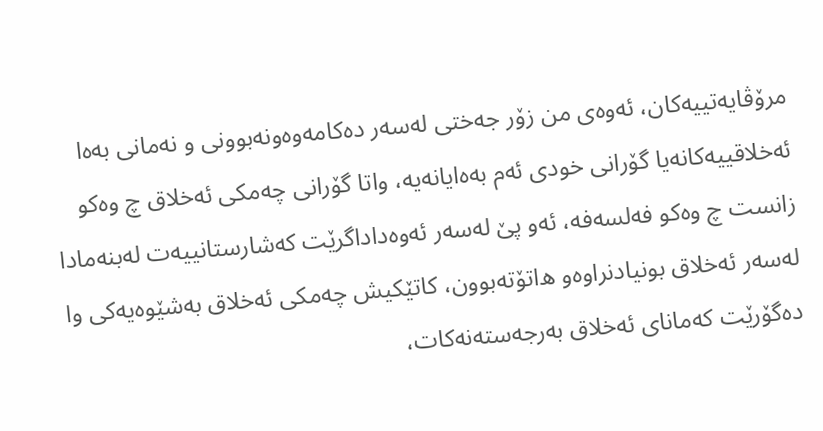مرۆڤایه‌‌تییه‌‌كان، ئه‌‌وه‌‌ی من زۆر جه‌‌ختی له‌‌سه‌‌ر ده‌‌كامه‌‌‌وه‌‌ونه‌‌بوونی و نه‌‌مانی به‌‌ه‌ا ئه‌‌خلاقییه‌‌كانه‌‌یا گۆرانی خودی ئه‌‌م به‌‌ه‌ایانه‌‌یه‌‌، واتا گۆرانی چه‌‌مكی ئه‌‌خلاق چ وه‌‌كو زانست چ وه‌‌كو فه‌‌لسه‌‌فه‌‌، ئه‌‌و پێ له‌‌سه‌‌ر ئه‌‌وه‌‌داداگرێت كه‌‌شارستانییه‌‌ت له‌‌بنه‌‌مادا له‌‌سه‌‌ر ئه‌‌خلاق بونیادنراوه‌‌و ه‌اتۆته‌‌بوون، كاتێكیش چه‌‌مكی ئه‌‌خلاق به‌‌شێوه‌‌یه‌‌كی وا ده‌گۆرێت كه‌‌مانای ئه‌‌خلاق به‌‌رجه‌‌سته‌‌نه‌‌كات،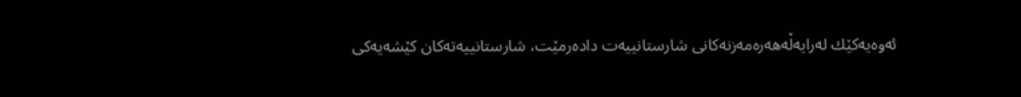ئه‌‌وه‌‌یه‌‌كێك له‌‌رایه‌ڵه‌‌هه‌‌ره‌‌مه‌‌زنه‌‌كانی شارستانییه‌‌ت داده‌‌رمێت، شارستانییه‌‌ته‌‌كان كێشه‌‌یه‌‌كی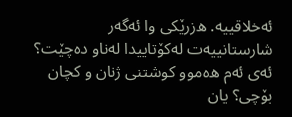ئه‌‌خلاقییه‌‌. ه‌زرێكی وا ئه‌گه‌‌ر شارستانییه‌‌ت له‌‌كۆتاییدا له‌‌ناو ده‌‌چێت؟ ئه‌‌ی ئه‌‌م ه‌ه‌‌موو كوشتنی ژنان و كچان بۆچی؟ یان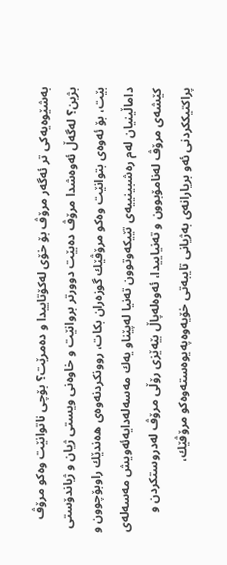به‌‌شێوه‌‌یه‌‌كی تر ئه‌گه‌‌ر مرۆڤ بۆ خۆی له‌‌كۆتاییدا و ده‌‌مرێت؟ بۆچی ناتوانێت وه‌‌كو مرۆڤ بژین؟ له‌گه‌ڵ ئه‌‌وه‌‌شدا مرۆڤ ده‌‌بێت دوورتر بروانێت و خاوه‌‌نی ویستی ژیان و ژیاندۆستی بێت، بۆ ئه‌‌وه‌‌ی بتوانێت وه‌‌كو مرۆڤێك گوزه‌‌ران بكات، روونكردنه‌‌وه‌‌ی ه‌ه‌‌ندێك راوبۆچوون و داماڵینیان له‌‌م ره‌‌شبینییه‌‌ی تێیكه‌‌وتوون ته‌‌نیا له‌‌پێناو یه‌‌ك مه‌‌سه‌‌له‌‌دایه‌‌ئه‌‌ویش مه‌‌سه‌‌له‌‌ی كێشه‌‌ی مرۆڤ له‌‌نامۆبوون و ته‌‌نیاییدا، ئه‌‌وه‌‌له‌‌پاڵ بێه‌ێزی رۆڵی مرۆڤ له‌‌دروستكردن و پراكتیككردنی ئه‌‌و بریارانه‌‌ی به‌‌ژیانی تایبه‌‌تی خۆیه‌‌وه‌‌په‌‌یوه‌‌سته‌‌وه‌‌كو مرۆڤێك،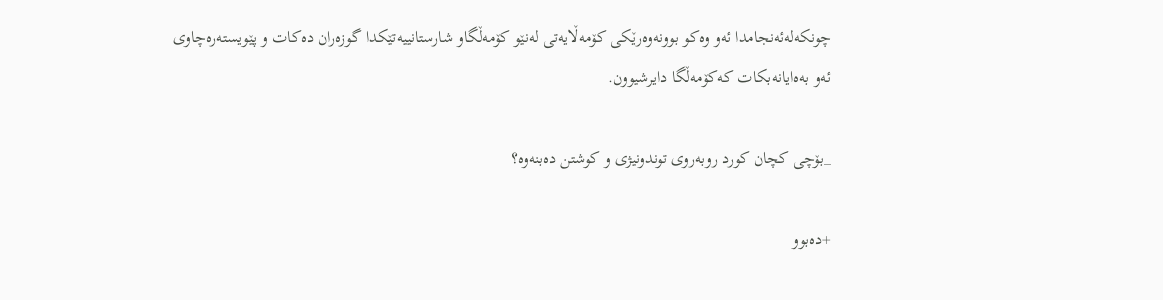چونكه‌‌له‌‌ئه‌‌نجامدا ئه‌‌و وه‌‌كو بوونه‌‌وه‌‌رێكی كۆمه‌ڵایه‌‌تی له‌‌نێو كۆمه‌ڵگاو شارستانییه‌‌تێكدا گوزه‌‌ران ده‌‌كات و پێویسته‌‌ره‌‌چاوی ئه‌‌و به‌‌ه‌ایانه‌‌بكات كه‌‌كۆمه‌ڵگا دایرشیوون.

_بۆچی كچان كورد روبه‌‌روی توندونیژی و كوشتن ده‌‌بنه‌‌وه‌‌؟

+ده‌‌بوو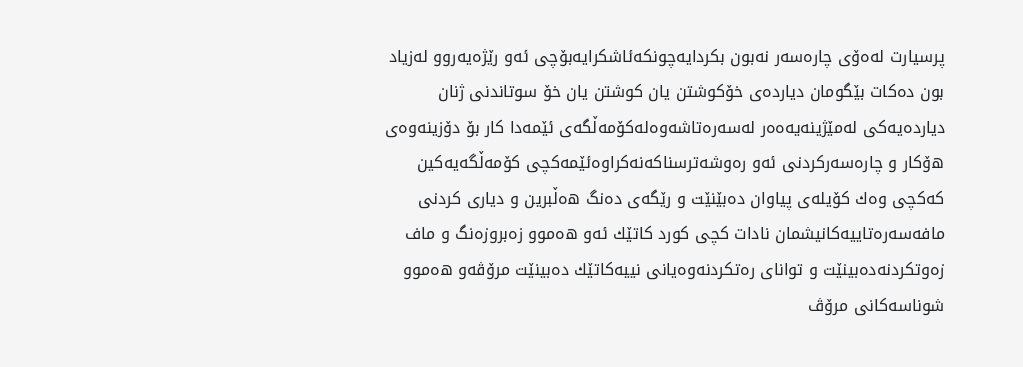پرسیارت له‌‌ه‌ۆی چاره‌‌سه‌‌ر نه‌‌بون بكردایه‌‌چونكه‌‌ئاشكرایه‌‌بۆچی ئه‌‌و رێژه‌‌یه‌‌روو له‌‌زیاد بون ده‌‌كات بێگومان دیارده‌‌ی خۆكوشتن یان كوشتن یان خۆ سوتاندنی ژنان دیارده‌‌یه‌‌كی له‌‌مێژینه‌‌یه‌‌ه‌ه‌‌ر له‌‌سه‌‌ره‌‌تاشه‌‌وه‌‌له‌‌كۆمه‌ڵگه‌‌ی ئێمه‌‌دا كار بۆ دۆزینه‌‌وه‌‌ی ه‌ۆكار و چاره‌‌سه‌‌ركردنی ئه‌‌و ره‌‌وشه‌‌ترسناكه‌‌نه‌‌كراوه‌‌ئێمه‌‌كچی كۆمه‌ڵگه‌‌یه‌‌كین كه‌‌كچی وه‌‌ك كۆیله‌‌ی پیاوان ده‌‌بێنێت و رێگه‌‌ی ده‌‌نگ ه‌ه‌ڵبرین و دیاری كردنی مافه‌‌سه‌‌ره‌‌تاییه‌‌كانیشمان نادات كچی كورد كاتێك ئه‌‌و ه‌ه‌‌موو زه‌‌بروزه‌‌نگ و ماف زه‌‌وتكردنه‌‌ده‌‌بینێت و توانای ره‌‌تكردنه‌‌وه‌‌یانی نییه‌‌كاتێك ده‌‌بینێت مرۆڤه‌‌و ه‌ه‌‌موو شوناسه‌‌كانی مرۆڤ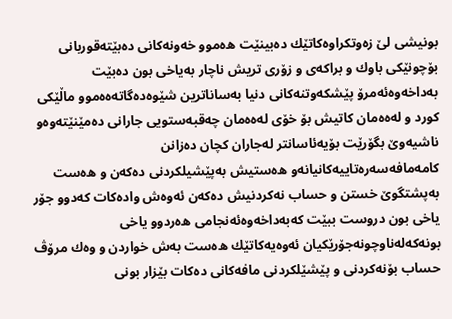بونیشی لێ زه‌‌وتكراوه‌‌كاتێك ده‌‌بینێت ه‌ه‌‌موو خه‌‌ونه‌‌كانی ده‌‌بێته‌‌قوربانی بۆچونێكی باوك و براكه‌‌ی و زۆری تریش ناچار به‌‌یاخی بون ده‌‌بێت به‌‌داخه‌‌وه‌‌ئه‌‌مرۆ پێشكه‌‌وتنه‌‌كانی دنیا به‌‌ساناترین شێوه‌‌ده‌گاته‌‌ه‌ه‌‌موو ماڵێكی كورد و له‌‌ه‌ه‌‌مان كاتیش بۆ خۆی له‌‌ه‌ه‌‌مان چه‌‌قبه‌‌ستویی جارانی ده‌‌مێنێته‌‌وه‌‌و ناشیه‌‌وێ بگۆرێت بۆیه‌‌ئاسانتر له‌‌جاران كچان ده‌‌زانن كامه‌‌مافه‌‌سه‌‌ره‌‌تاییه‌‌كانیانه‌‌و ه‌ه‌‌ستیش به‌‌پێشیلكردنی ده‌‌كه‌‌ن و ه‌ه‌‌ست به‌‌پشتگوێ خستن و حساب نه‌‌كردنیش ده‌‌كه‌‌ن ئه‌‌وه‌‌ش واده‌‌كات كه‌‌دوو جۆر یاخی بون دروست ببێت كه‌‌به‌‌داخه‌‌وه‌‌ئه‌‌نجامی ه‌ه‌‌ردوو یاخی بونه‌‌كه‌‌له‌‌ناوچونه‌‌جۆرێكیان ئه‌‌وه‌‌یه‌‌كاتێك ه‌ه‌‌ست به‌‌ش خواردن و وه‌‌ك مرۆڤ حساب بۆنه‌‌كردنی و پێشێلكردنی مافه‌‌كانی ده‌‌كات بێزار بونی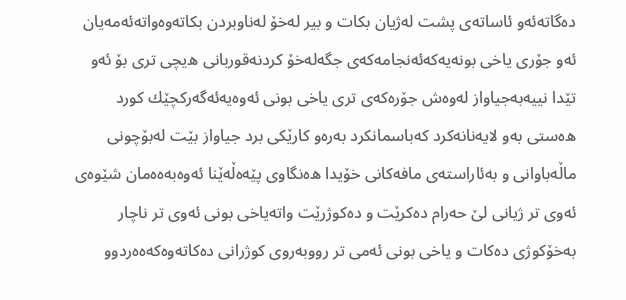ده‌گاته‌‌ئه‌‌و ئاساته‌‌ی پشت له‌‌ژیان بكات و بیر له‌‌خۆ له‌‌ناوبردن بكاته‌‌وه‌‌واته‌‌ئه‌‌مه‌‌یان ئه‌‌و جۆری یاخی بونه‌‌یه‌‌كه‌‌ئه‌‌نجامه‌‌كه‌‌ی جگه‌‌له‌‌خۆ كردنه‌‌قوربانی ه‌یچی تری بۆ ئه‌‌و تێدا نییه‌‌به‌‌جیاواز له‌‌وه‌‌ش جۆره‌‌كه‌‌ی تری یاخی بونی ئه‌‌وه‌‌یه‌‌ئه‌گه‌‌ركچێك كورد ه‌ه‌‌ستی به‌‌و لایه‌‌نانه‌‌كرد كه‌‌باسمانكرد به‌‌ره‌‌و كارێكی برد جیاواز بێت له‌‌بۆچونی ماڵه‌‌باوانی و به‌‌ئاراسته‌‌ی مافه‌‌كانی خۆیدا ه‌ه‌‌نگاوی پێه‌ه‌ڵه‌ێنا ئه‌‌وه‌‌به‌‌ه‌ه‌‌مان شێوه‌‌ی ئه‌‌وی تر ژیانی لێ حه‌‌رام ده‌‌كرێت و ده‌‌كوژرێت واته‌‌یاخی بونی ئه‌‌وی تر ناچار به‌‌خۆكوژی ده‌‌كات و یاخی بونی ئه‌‌می تر رووبه‌‌روی كوژرانی ده‌‌كاته‌‌وه‌‌كه‌‌ه‌ه‌‌ردوو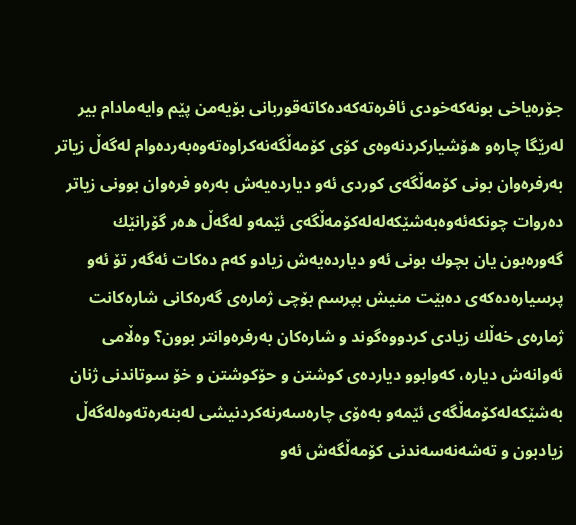جۆره‌‌یاخی بونه‌‌كه‌‌خودی ئافره‌‌ته‌‌كه‌‌ده‌‌كاته‌‌قوربانی بۆیه‌‌من پێم وایه‌‌مادام بیر له‌‌رێگا چاره‌‌و ه‌ۆشیاركردنه‌‌وه‌‌ی كۆی كۆمه‌ڵگه‌‌نه‌‌كراوه‌‌ته‌‌وه‌‌به‌‌رده‌‌وام له‌گه‌ڵ زیاتر به‌‌رفره‌‌وان بونی كۆمه‌ڵگه‌‌ی كوردی ئه‌‌و دیارده‌‌یه‌‌ش به‌‌ره‌‌و فره‌‌وان بوونی زیاتر ده‌‌روات چونكه‌‌ئه‌‌وه‌‌به‌‌شێكه‌‌له‌‌له‌‌كۆمه‌ڵگه‌‌ی ئێمه‌‌و له‌گه‌ڵ ه‌ه‌‌ر گۆرانێك گه‌‌وره‌‌بون یان بچوك بونی ئه‌‌و دیارده‌‌یه‌‌ش زیادو كه‌‌م ده‌‌كات ئه‌گه‌‌ر تۆ ئه‌‌و پرسیاره‌‌ده‌‌كه‌‌ی ده‌‌بێت منیش بپرسم بۆچی ژماره‌‌ی گه‌‌ره‌‌كانی شاره‌‌كانت ژماره‌‌ی خه‌ڵك زیادی كردووه‌گوند و شاره‌‌كان به‌‌رفره‌‌وانتر بوون؟ وه‌ڵامی ئه‌‌وانه‌‌ش دیاره‌‌، كه‌‌وابوو دیارده‌‌ی كوشتن و حۆكوشتن و خۆ سوتاندنی ژنان به‌‌شێكه‌‌له‌‌كۆمه‌ڵگه‌‌ی ئێمه‌‌و به‌‌ه‌ۆی چاره‌‌سه‌‌رنه‌‌كردنیشی له‌‌بنه‌‌ره‌‌ته‌‌وه‌‌له‌گه‌ڵ زیادبون و ته‌‌شه‌‌نه‌‌سه‌‌ندنی كۆمه‌ڵگه‌‌ش ئه‌‌و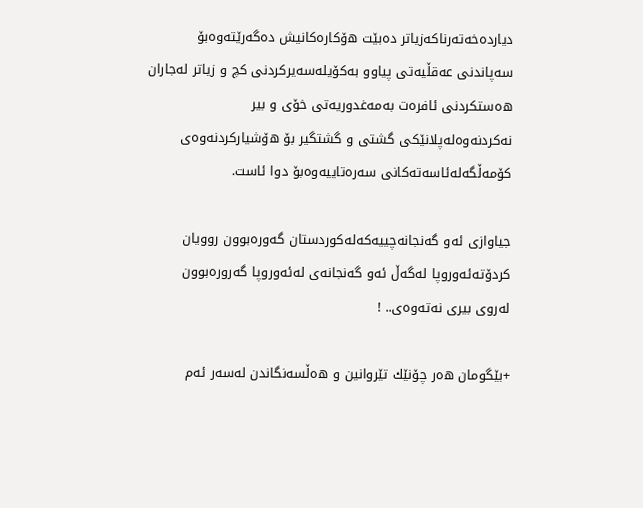دیارده‌‌خه‌‌ته‌‌رناكه‌‌زیاتر ده‌‌بێت ه‌ۆكاره‌‌كانیش ده‌گه‌‌رێته‌‌وه‌‌بۆ سه‌‌پاندنی عه‌‌قڵیه‌‌تی پیاوو به‌‌كۆیله‌‌سه‌‌یركردنی كچ و زیاتر له‌‌جاران ه‌ه‌‌ستكردنی ئافره‌‌ت به‌‌مه‌‌غدوریه‌‌تی خۆی و بیر نه‌‌كردنه‌‌وه‌‌له‌‌پلانێكی گشتی و گشتگیر بۆ ه‌ۆشیاركردنه‌‌وه‌‌ی كۆمه‌ڵگه‌‌له‌‌ئاسه‌‌ته‌‌كانی سه‌‌ره‌‌تاییه‌‌وه‌‌بۆ دوا ئاست.

جیاوازی ئه‌‌و گه‌‌نجانه‌‌چییه‌‌كه‌‌له‌‌كوردستان گه‌‌وره‌‌بوون روویان كردۆته‌‌ئه‌‌وروپا له‌گه‌ڵ ئه‌‌و گه‌‌نجانه‌‌ی له‌‌ئه‌‌وروپا گه‌‌روره‌‌بوون له‌‌روی بیری نه‌‌ته‌‌وه‌‌ی.. !

+بێگومان ه‌ه‌‌ر چۆنێك تێروانین و ه‌ه‌ڵسه‌‌نگاندن له‌‌سه‌‌ر ئه‌‌م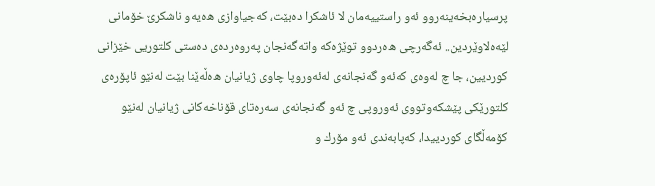پرسیاره‌‌بخه‌‌ینه‌‌روو ئه‌‌و راستییه‌‌مان لا ئاشكرا ده‌‌بێت، كه‌‌جیاوازی ه‌ه‌‌یه‌‌و ناشكرێ خۆمانی لێه‌ه‌‌لاوێردین.. ئه‌گه‌‌رچی ه‌ه‌‌ردوو توێژه‌‌كه‌‌ واته‌گه‌‌نجان په‌‌روه‌‌رده‌‌ی ده‌‌ستی كلتوریی خێزانی كوردیین، جا چ له‌‌وه‌‌ی كه‌‌ئه‌‌و گه‌‌نجانه‌‌ی له‌‌ئه‌‌وروپا چاوی ژیانیان ه‌ه‌ڵه‌ێنا بێت له‌‌نێو ئاپۆره‌‌ی كلتورێكی پێشكه‌‌وتووی ئه‌‌وروپی چ ئه‌‌و گه‌‌نجانه‌‌ی سه‌‌ره‌‌تای قۆناخه‌‌كانی ژیانیان له‌‌نێو كۆمه‌ڵگای كوردییدا، كه‌‌پابه‌‌ندی ئه‌‌و مۆرك و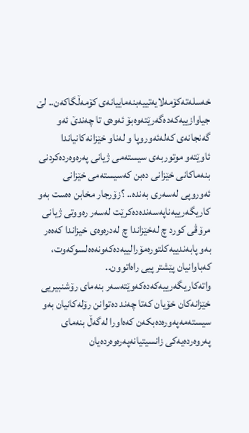خه‌‌سله‌‌ته‌‌كۆمه‌‌لایه‌‌تییه‌‌بنه‌‌ماییانه‌‌ی كۆمه‌ڵگاكه‌‌ن.. لێ جیاوازییه‌‌كه‌‌ده‌گه‌‌رێته‌‌وه‌‌بۆ ئه‌‌وه‌‌ی تا چه‌‌ندێ ئه‌‌و گه‌‌نجانه‌‌ی كه‌‌له‌‌ئه‌‌وروپا و له‌‌ناو خێزانه‌‌كانیاندا ئاوێته‌‌و موتوربه‌‌ی سیسته‌‌می ژیانی په‌‌ره‌‌وه‌‌رده‌‌كردنی بنه‌‌ماكانی خێزانی ده‌‌بن كه‌‌سیسته‌‌می خێزانی ئه‌‌وروپی له‌‌سه‌‌ری به‌‌نده‌‌.. ؟زۆرجار مخابن ه‌ه‌‌ست به‌‌و كاریگه‌‌رییه‌‌ناپه‌‌سه‌‌نده‌‌ده‌‌كرێت له‌‌سه‌‌ر ره‌‌ووتی ژیانی مرۆڤی كورد چ له‌‌خێزاندا چ له‌‌دره‌‌وه‌‌ی خیزاندا كه‌‌ه‌ه‌‌ر به‌‌و پابه‌‌ندییه‌‌كلتوره‌‌مۆرالییه‌‌ده‌‌كه‌‌ونه‌‌ه‌ه‌‌لسوكه‌‌وت، كه‌‌باوانیان پێشتر پیی راه‌اتوون.. واته‌‌كاریگه‌‌رییه‌‌كه‌‌ده‌‌كه‌‌وێته‌‌سه‌‌ر بنه‌‌مای رۆشنبیریی خێزانه‌‌كان خۆیان كه‌‌تا چه‌‌ند ده‌‌توانن رۆله‌‌كانیان به‌‌و سیسته‌‌مه‌‌په‌‌وره‌‌ده‌‌بكه‌‌ن كه‌‌ه‌اورا له‌گه‌ڵ بنه‌‌مای په‌‌روه‌‌رده‌‌یه‌‌كی زانسیتیانه‌‌په‌‌ره‌‌وه‌‌رده‌‌یان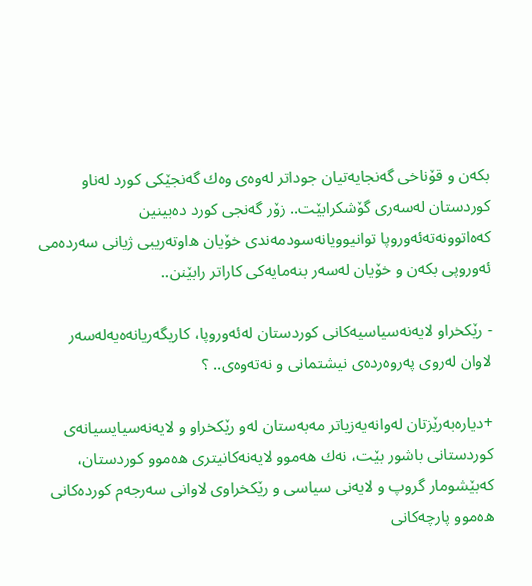بكه‌‌ن و قۆناخی گه‌‌نجایه‌‌تیان جوداتر له‌‌وه‌‌ی وه‌‌ك گه‌‌نجێكی كورد له‌‌ناو كوردستان له‌‌سه‌‌ری گۆشكرابێت.. زۆر گه‌‌نجی كورد ده‌‌بینین كه‌‌ه‌اتوونه‌‌ته‌‌ئه‌‌وروپا توانیوویانه‌‌سودمه‌‌ندی خۆیان ه‌اوته‌‌ریبی ژیانی سه‌‌رده‌‌می ئه‌‌وروپی بكه‌‌ن و خۆیان له‌‌سه‌‌ر بنه‌‌مایه‌‌كی كاراتر رابێنن..

- رێكخراو لایه‌‌نه‌‌سیاسیه‌‌كانی كوردستان له‌‌ئه‌‌وروپا، كاریگه‌‌ریانه‌ه‌‌یه‌‌له‌‌سه‌‌ر لاوان له‌‌روی په‌‌روه‌‌رده‌‌ی نیشتمانی و نه‌‌ته‌‌وه‌‌ی.. ؟

+دیاره‌‌به‌‌رێزتان له‌‌وانه‌‌یه‌‌زیاتر مه‌‌به‌‌ستان له‌‌و رێكخراو و لایه‌‌نه‌‌سیایسیانه‌‌ی كوردستانی باشور بێت، نه‌‌ك هه‌‌موو لایه‌‌نه‌‌كانیتری ه‌ه‌‌موو كوردستان، كه‌‌بێشومار گروپ و لایه‌‌نی سیاسی و رێكخراوی لاوانی سه‌‌رجه‌‌م كورده‌‌كانی ه‌ه‌‌موو پارچه‌‌كانی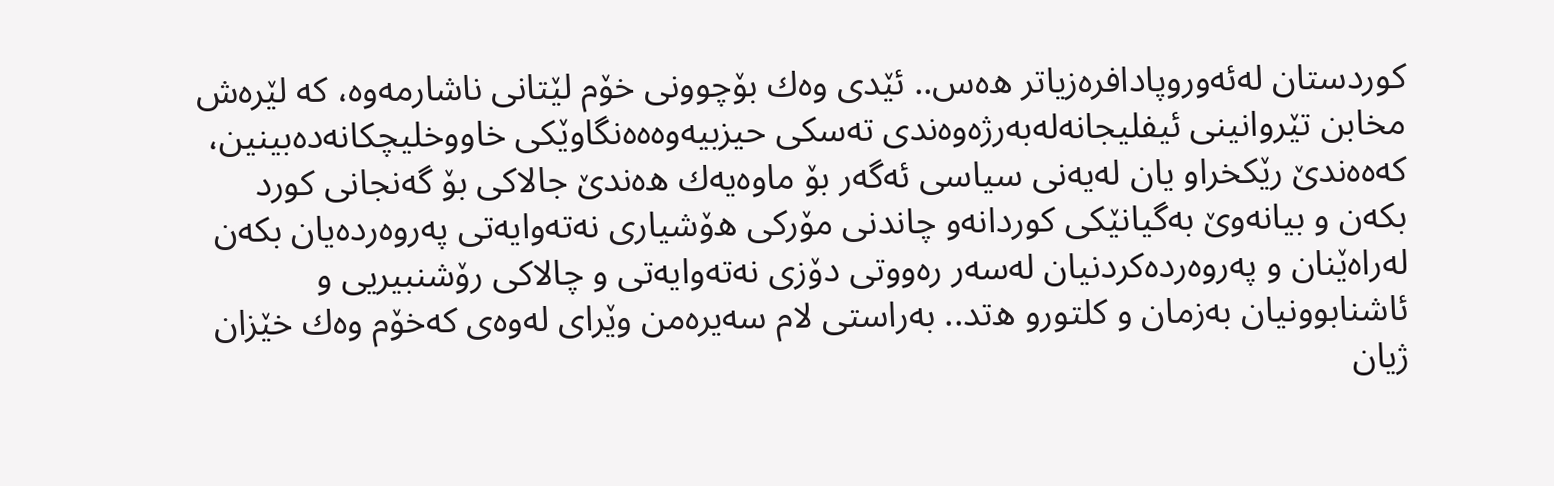كوردستان له‌‌ئه‌‌وروپادافره‌‌زیاتر ه‌ه‌‌س.. ئێدی وه‌‌ك بۆچوونی خۆم لێتانی ناشارمه‌‌وه‌، ‌كه‌ لێره‌‌ش مخابن تێروانینی ئیفلیجانه‌‌له‌‌به‌‌رژه‌‌وه‌‌ندی ته‌‌سكی حیزبیه‌‌وه‌‌ه‌ه‌‌نگاوێكی خاووخلیچكانه‌‌ده‌‌بینین، كه‌‌ه‌ه‌‌ندێ رێكخراو یان له‌‌یه‌‌نی سیاسی ئه‌گه‌‌ر بۆ ماوه‌‌یه‌‌ك ه‌ه‌‌ندێ جالاكی بۆ گه‌‌نجانی كورد بكه‌‌ن و بیانه‌‌وێ به‌گیانێكی كوردانه‌‌و چاندنی مۆركی ه‌ۆشیاری نه‌‌ته‌‌وایه‌‌تی په‌‌روه‌‌رده‌‌یان بكه‌‌ن له‌‌راه‌ێنان و په‌‌روه‌‌رده‌‌كردنیان له‌‌سه‌‌ر ره‌‌ووتی دۆزی نه‌‌ته‌‌وایه‌‌تی و چالاكی رۆشنبیریی و ئاشنابوونیان به‌‌زمان و كلتورو ه‌تد.. به‌‌راستی لام سه‌‌یره‌‌من وێرای له‌‌وه‌‌ی كه‌‌خۆم وه‌‌ك خێزان ژیان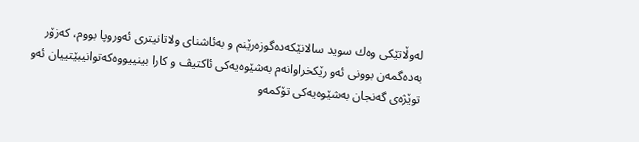له‌‌وڵاتێكی وه‌‌ك سوید سالانێكه‌‌ده‌گوزه‌‌رێنم و به‌‌ئاشنای ولاتانیتری ئه‌‌وروپا بووم، كه‌‌زۆر به‌‌ده‌گمه‌‌ن بوونی ئه‌‌و رێكخراوانه‌‌م به‌‌شێوه‌‌یه‌‌كی ئاكتیڤ و كارا بینییووه‌‌كه‌‌توانیبێتییان ئه‌‌و توێژه‌‌ی گه‌‌نجان به‌‌شێوه‌‌یه‌‌كی تۆكمه‌‌و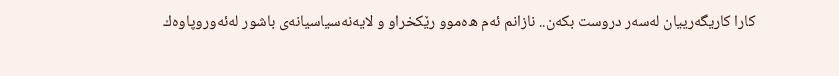كارا كاریگه‌‌رییان له‌‌سه‌‌ر دروست بكه‌‌ن.. نازانم ئه‌‌م ه‌ه‌‌موو رێكخراو و لایه‌‌نه‌‌سیاسیانه‌‌ی باشور له‌‌ئه‌‌وروپاوه‌‌ك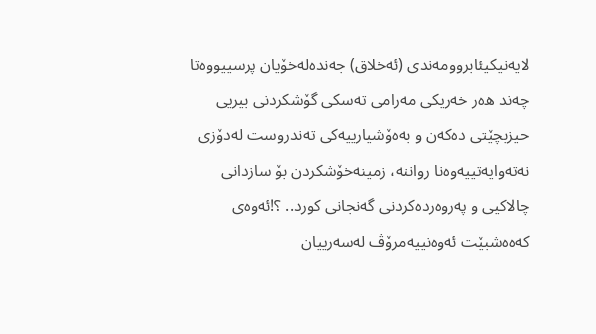لایه‌‌نیكیئابروومه‌‌ندی (ئه‌‌خلاق) جه‌‌نده‌‌له‌‌خۆیان پرسییووه‌‌تا چه‌‌ند ه‌ه‌‌ر خه‌‌ریكی مه‌‌رامی ته‌‌سكی گۆشكردنی بیریی حیزبچێتی ده‌‌كه‌‌ن و به‌‌ه‌ۆشیارییه‌‌كی ته‌‌ندروست له‌‌دۆزی نه‌‌ته‌‌وایه‌‌تییه‌‌وه‌‌نا رواننه‌، زمینه‌‌خۆشكردن بۆ سازدانی چالاكیی و په‌‌روه‌‌رده‌‌كردنی گه‌‌نجانی كورد.. ؟!ئه‌‌وه‌‌ی كه‌‌ه‌ه‌‌شبێت ئه‌‌وه‌‌نییه‌‌مرۆڤ له‌‌سه‌‌رییان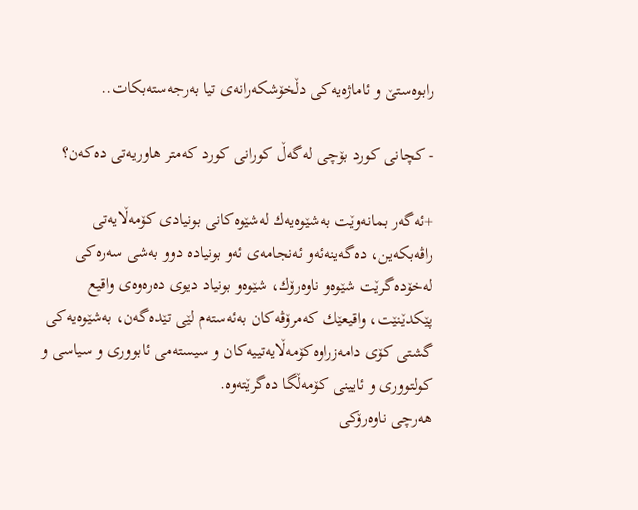رابوه‌‌ستێ و ئاماژه‌‌یه‌‌كی دڵخۆشكه‌‌رانه‌‌ی تیا به‌‌رجه‌‌سته‌‌بكات..

- كچانی كورد بۆچی له‌گه‌ڵ كورانی كورد كه‌‌متر هاوریه‌‌تی ده‌‌كه‌‌ن؟

+ئه‌گه‌‌ر بمانه‌‌وێت به‌‌شێوه‌‌یه‌‌ك له‌‌شێوه‌‌كانی بونیادی كۆمه‌ڵایه‌‌تی راڤه‌‌بكه‌‌ین، ده‌گه‌‌ینه‌‌ئه‌‌و ئه‌‌نجامه‌‌ی ئه‌‌و بونیاده‌ ‌دوو به‌‌شی سه‌‌ره‌‌كی له‌‌خۆده‌گرێت شێوه‌‌و ناوه‌‌رۆك، شێوه‌‌و بونیاد دیوی ده‌‌ره‌‌وه‌‌ی واقیع پێكدێنێت، واقیعێك كه‌‌مرۆڤه‌‌كان به‌‌ئه‌‌سته‌‌م لێی تێده‌گه‌‌ن، به‌‌شێوه‌‌یه‌‌كی گشتی كۆی دامه‌‌زراوه‌‌كۆمه‌ڵایه‌‌تییه‌‌كان و سیسته‌‌می ئابووری و سیاسی و كولتووری و ئایینی كۆمه‌ڵگا ده‌گرێته‌‌وه‌‌.
هه‌‌رچی ناوه‌‌رۆكی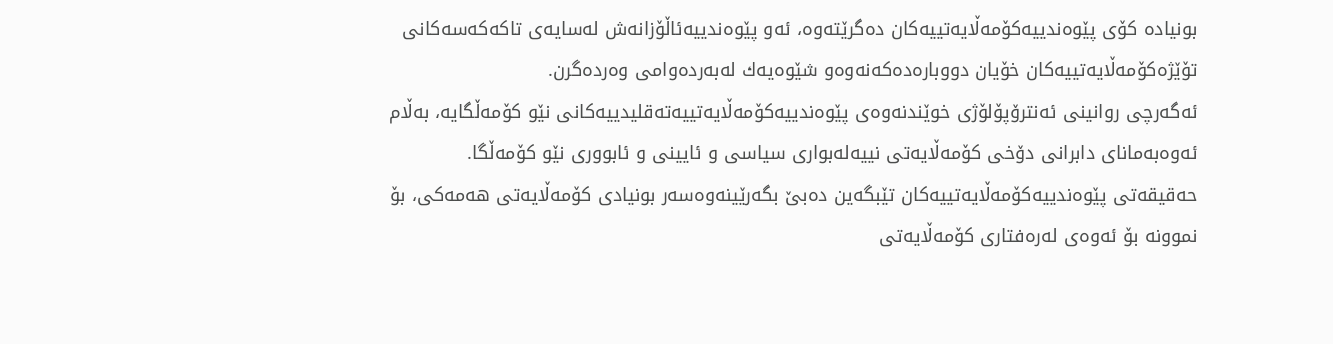بونیاده‌ ‌كۆی پێوه‌‌ندییه‌‌كۆمه‌ڵایه‌‌تییه‌‌كان ده‌گرێته‌‌وه‌‌، ئه‌‌و پێوه‌‌ندییه‌‌ئاڵۆزانه‌‌ش له‌‌سایه‌‌ی تاكه‌‌كه‌‌سه‌‌كانی تۆێژه‌‌كۆمه‌ڵایه‌‌تییه‌‌كان خۆیان دووباره‌‌ده‌‌كه‌‌نه‌‌وه‌‌و شێوه‌‌یه‌‌ك له‌‌به‌‌رده‌‌وامی وه‌‌رده‌گرن.
ئه‌گه‌‌رچی روانینی ئه‌‌نترۆپۆلۆژی خوێندنه‌‌وه‌‌ی پێوه‌‌ندییه‌‌كۆمه‌ڵایه‌‌تییه‌‌ته‌‌قلیدییه‌‌كانی نێو كۆمه‌ڵگایه‌‌، به‌ڵام ئه‌‌وه‌‌به‌‌مانای دابرانی دۆخی كۆمه‌ڵایه‌‌تی نییه‌‌له‌‌بواری سیاسی و ئایینی و ئابووری نێو كۆمه‌ڵگا.
حه‌‌قیقه‌‌تی پێوه‌‌ندییه‌‌كۆمه‌ڵایه‌‌تییه‌‌كان تێبگه‌‌ین ده‌‌بێ بگه‌‌رێینه‌‌وه‌‌سه‌‌ر بونیادی كۆمه‌ڵایه‌‌تی هه‌‌مه‌‌كی، بۆ نموونه‌‌ بۆ ئه‌‌وه‌‌ی له‌‌ره‌‌فتاری كۆمه‌ڵایه‌‌تی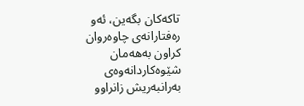تاكه‌‌كان بگه‌‌ین، ئه‌‌و ره‌‌فتارانه‌‌ی چاوه‌‌روان كراون به‌‌هه‌‌مان شێوه‌‌كاردانه‌‌وه‌‌ی به‌‌رانبه‌‌ریش زانراوو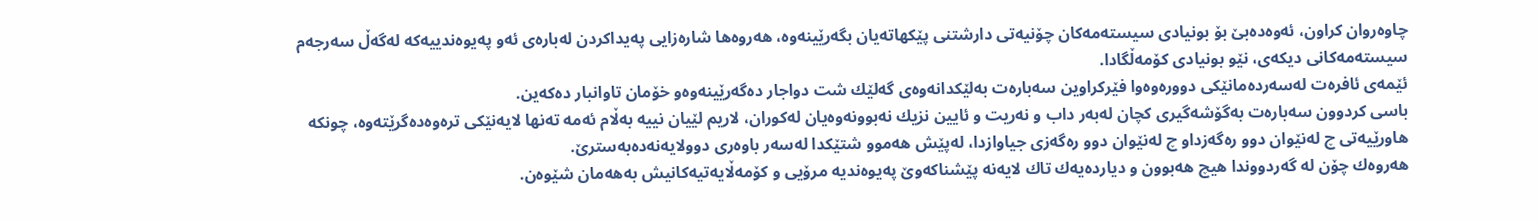چاوه‌‌روان كراون، ئه‌‌وه‌‌ده‌‌بێ بۆ بونیادی سیسته‌‌مه‌‌كان چۆنیه‌‌تی دارشتنی پێكهاته‌‌یان بگه‌‌رێینه‌‌وه‌‌، هه‌‌روه‌‌ها شاره‌‌زایی په‌‌یداكردن له‌‌باره‌‌ی ئه‌‌و په‌‌یوه‌‌ندییه‌‌كه‌ ‌له‌گه‌ڵ سه‌‌رجه‌‌م سیسته‌‌مه‌‌كانی دیكه‌‌ی، نێو بونیادی كۆمه‌ڵگادا.
ئێمه‌‌ی ئافره‌‌ت له‌‌سه‌‌رده‌‌مانێكی دووره‌‌وه‌‌وا فێركراوین سه‌‌باره‌‌ت به‌‌لێكدانه‌‌وه‌‌ی گه‌لێك شت دواجار ده‌گه‌‌رێینه‌‌وه‌‌و خۆمان تاوانبار ده‌‌كه‌‌ین.
باسی كردوون سه‌‌باره‌‌ت به‌گۆشه‌گیری كچان له‌‌به‌‌ر داب و نه‌‌ریت و ئایین نزیك نه‌‌بوونه‌‌وه‌‌یان له‌‌كوران، لاریم لێیان نییه‌‌ به‌ڵام ئه‌‌مه‌ ‌ته‌‌نها لایه‌‌نێكی تره‌‌وه‌‌ده‌گرێته‌‌وه‌‌، چونكه‌‌ هاورێیه‌‌تی چ له‌‌نێوان دوو ره‌گه‌‌زداو چ له‌‌نێوان دوو ره‌گه‌‌زی جیاوازدا، له‌‌پێش هه‌‌موو شتێكدا له‌‌سه‌‌ر باوه‌‌ری دوولایه‌‌نه‌‌ده‌‌به‌‌سترێ.
هه‌‌روه‌‌ك چۆن له‌ گه‌‌ردووندا هیچ هه‌‌بوون و دیارده‌‌یه‌‌ك تاك لایه‌‌نه‌ ‌پێشناكه‌‌وێ په‌‌یوه‌‌ندیه‌ ‌مرۆیی و كۆمه‌ڵایه‌‌تیه‌‌كانیش به‌‌هه‌مان شێوه‌‌ن.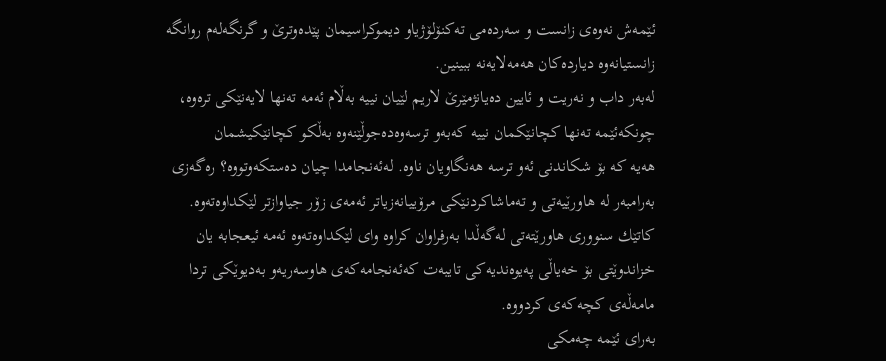ئێمه‌‌ش نه‌‌وه‌‌ی زانست و سه‌‌رده‌‌می ته‌‌كنۆلۆژیاو دیموكراسیمان پێده‌‌وترێ و گرنگه‌‌له‌‌م روانگه‌‌ زانستیانه‌‌وه‌ ‌دیارده‌‌كان هه‌‌مه‌‌لایه‌‌نه‌ ‌ببینین.
له‌‌به‌‌ر داب و نه‌‌ریت و ئایین ده‌‌یانژمێرێ لاریم لێیان نییه‌ ‌به‌ڵام ئه‌‌مه‌ ‌ته‌‌نها لایه‌‌نێكی تره‌‌وه‌‌، چونكه‌‌ئێمه‌ ‌ته‌‌نها كچانێكمان نییه‌‌ كه‌‌به‌‌و ترسه‌‌وه‌‌ده‌‌جوڵێنه‌‌وه‌ ‌به‌ڵكو كچانێكیشمان هه‌‌یه‌ ‌كه‌ ‌بۆ شكاندنی ئه‌‌و ترسه‌‌ هه‌‌نگاویان ناوه‌‌. له‌‌ئه‌‌نجامدا چیان ده‌‌ستكه‌‌وتووه‌‌؟ ره‌گه‌‌زی به‌‌رامبه‌‌ر له‌‌ هاورێیه‌‌تی و ته‌‌ماشاكردنێكی مرۆییانه‌‌زیاتر ئه‌‌مه‌‌ی زۆر جیاوازتر لێكداوه‌‌ته‌‌وه‌‌. كاتێك سنووری هاورێته‌‌تی له‌گه‌ڵدا به‌‌رفراوان كراوه‌‌ وای لێكداوه‌‌ته‌‌وه‌ ‌ئه‌‌مه‌ ‌ئیعجابه‌‌ یان خزاندوێتی بۆ خه‌‌یاڵی په‌‌یوه‌‌ندیه‌‌كی تایبه‌‌ت كه‌‌ئه‌‌نجامه‌‌كه‌‌ی هاوسه‌‌ریه‌‌و به‌‌دیوێكی تردا مامه‌ڵه‌‌ی كچه‌‌كه‌‌ی كردووه‌‌.
به‌‌رای ئێمه‌‌ چه‌‌مكی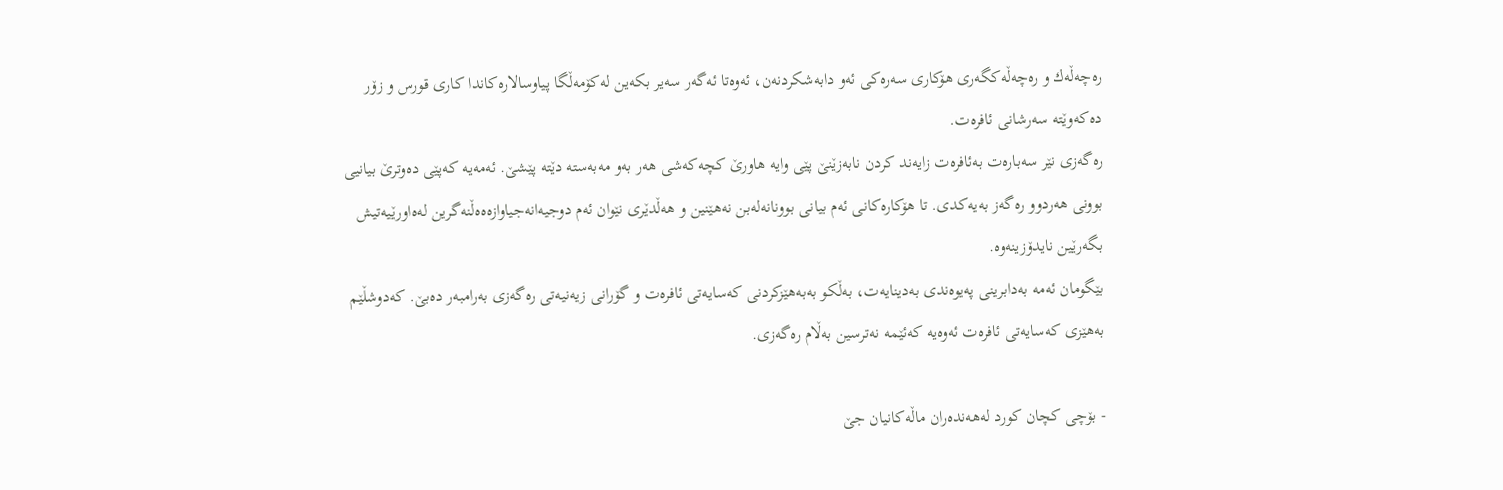ره‌‌چه‌ڵه‌‌ك و ره‌‌چه‌ڵه‌‌كگه‌‌ری هۆكاری سه‌‌ره‌‌كی ئه‌‌و دابه‌‌شكردنه‌‌ن، ئه‌‌وه‌‌تا ئه‌گه‌‌ر سه‌‌یر بكه‌‌ین له‌‌كۆمه‌ڵگا پیاوسالاره‌‌كاندا كاری قورس و زۆر ده‌‌كه‌‌وێته‌ ‌سه‌‌رشانی ئافره‌‌ت.
ره‌گه‌‌زی نێر سه‌‌باره‌‌ت به‌‌ئافره‌‌ت زایه‌‌ند كردن نابه‌‌زێنێ پێی وایه‌ ‌هاورێ كچه‌‌كه‌‌شی هه‌‌ر به‌‌و مه‌‌به‌‌سته‌ ‌دێته‌ ‌پێشێ. ئه‌‌مه‌‌یه‌ ‌كه‌‌پێی ده‌‌وترێ بیانیی بوونی هه‌‌ردوو ره‌گه‌‌ز به‌‌یه‌‌كدی. تا هۆكاره‌‌كانی ئه‌‌م بیانی بوونانه‌‌له‌‌بن نه‌‌هێنین و هه‌ڵدێری نێوان ئه‌‌م دوجیه‌انه‌‌جیاوازه‌‌ه‌ه‌ڵنه‌گرین له‌‌ه‌اورێیه‌‌تیش بگه‌‌رێین نایدۆزینه‌‌وه‌‌.
بێگومان ئه‌‌مه‌ ‌به‌‌دابرینی په‌‌یوه‌‌ندی به‌‌دینایه‌‌ت، به‌ڵكو به‌‌به‌‌هێزكردنی كه‌‌سایه‌‌تی ئافره‌‌ت و گۆرانی زیه‌نیه‌‌تی ره‌گه‌‌زی به‌‌رامبه‌‌ر ده‌‌بێ. كه‌‌دوشڵێم به‌‌هێزی كه‌‌سایه‌‌تی ئافره‌‌ت ئه‌‌وه‌‌یه‌ ‌كه‌‌ئێمه‌ ‌نه‌‌ترسین به‌ڵام ره‌گه‌‌زی.

- بۆچی كچان كورد له‌‌هه‌‌نده‌‌ران ماڵه‌‌كانیان جێ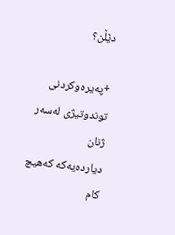دێڵن؟

+په‌‌یره‌‌وكردنی توندوتیژی له‌‌سه‌‌ر ژنان دیارده‌‌یه‌‌كه‌ ‌كه‌‌هیچ كام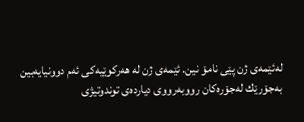له‌‌ئێمه‌‌ی ژن پێی نامۆ نین. ئێمه‌‌ی ژن له‌ ‌هه‌‌ركوێیه‌‌كی ئه‌‌م دوونیایه‌‌بین به‌‌جۆر‌ێك له‌‌جۆره‌‌كان رووبه‌‌رووی دیارده‌‌ی توندوتیژی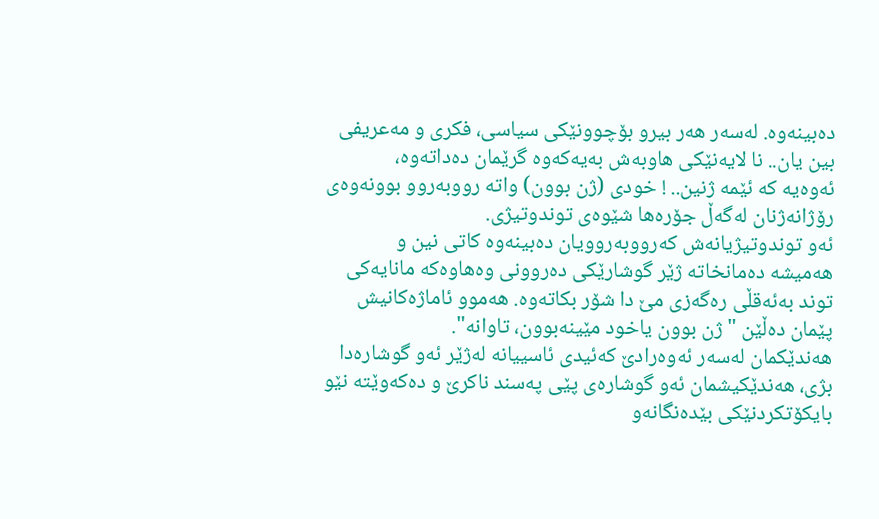ده‌‌بینه‌‌وه‌‌. له‌‌سه‌‌ر هه‌‌ر بیرو بۆچوونێكی سیاسی، فكری و مه‌‌عریفی بین یان.. نا لایه‌‌نێكی هاوبه‌‌ش به‌‌یه‌‌كه‌‌وه‌ گرێمان ده‌‌داته‌‌وه‌‌، ئه‌‌وه‌‌یه‌ ‌كه‌ ‌ئێمه‌ ‌ژنین.. ! خودی (ژن بوون) واته‌‌ رووبه‌‌روو بوونه‌‌وه‌‌ی رۆژانه‌‌ژنان له‌گه‌ڵ جۆره‌‌ها شێوه‌‌ی توندوتیژی.
ئه‌‌و توندوتیژیانه‌‌ش كه‌‌رووبه‌‌روویان ده‌‌بینه‌‌وه‌ ‌كاتی نین و هه‌‌میشه‌ ‌ده‌‌مانخاته‌ ‌ژێر گوشارێكی ده‌‌روونی وه‌‌هاوه‌‌كه‌ مانایه‌‌كی توند به‌‌ئه‌‌قڵی ره‌گه‌‌زی مێ دا شۆر بكاته‌‌وه‌‌. هه‌‌موو ئاماژه‌‌كانیش پێمان ده‌ڵێن ‌" ژن بوون یاخود مێینه‌‌بوون، تاوانه‌‌".
هه‌‌ندێكمان له‌‌سه‌‌ر ئه‌‌وه‌‌رادێ كه‌‌ئیدی ئاسییانه‌‌ له‌‌ژێر ئه‌‌و گوشاره‌‌دا بژی، هه‌‌ندێكیشمان ئه‌‌و گوشاره‌‌ی پێی په‌‌سند ناكرێ و ده‌‌كه‌‌وێته‌ ‌نێو بایكۆتكردنێكی بێده‌‌نگانه‌‌و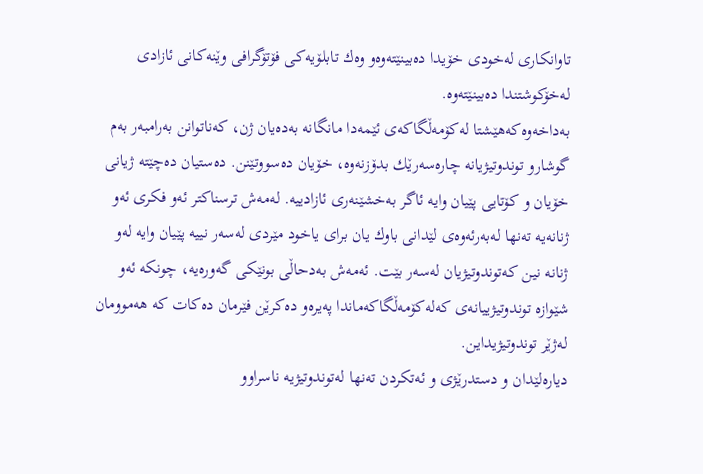تاوانكاری له‌‌خودی خۆیدا ده‌‌بینێته‌‌وه‌‌و وه‌‌ك تابلۆیه‌‌كی فۆتۆگرافی وێنه‌كانی ئازادی له‌‌خۆكوشتندا ده‌‌بینێته‌‌وه‌‌‌.
به‌‌داخه‌‌وه‌‌كه‌‌هێشتا له‌‌كۆمه‌ڵگاكه‌‌ی ئێمه‌‌دا مانگانه‌ ‌به‌‌ده‌‌یان ژن، كه‌‌ناتوانن به‌‌رامبه‌‌ر به‌‌م گوشارو توندوتیژیانه‌ ‌چاره‌‌سه‌‌رێك بدۆزنه‌‌وه‌، ‌خۆیان ده‌‌سووتێنن. ده‌‌ستیان ده‌‌چێته‌‌ ژیانی خۆیان و كۆتایی پێیان وایه‌ ‌ئاگر به‌‌خشێنه‌‌ری ئازادییه‌‌. له‌‌مه‌‌ش ‌ترسناكتر ئه‌‌و فكری ئه‌‌و ژنانه‌یه‌‌ ته‌‌نها‌ له‌‌به‌‌رئه‌‌وه‌‌ی لێدانی باوك یان برای یاخود مێردی له‌‌سه‌‌ر نییه‌‌ پێیان وایه‌‌‌ له‌‌و ژنانه‌ ‌نین كه‌‌توندوتیژیان له‌‌سه‌‌ر بێت. ئه‌‌مه‌‌ش‌ به‌‌دحاڵی بونێكی گه‌‌وره‌‌یه‌‌‌، چونكه‌ ‌ئه‌‌و شێوازه‌ توندوتیژییانه‌‌ی كه‌‌له‌‌كۆمه‌ڵگاكه‌‌ماندا په‌‌یره‌‌و ده‌‌كرێن فێرمان ده‌‌كات كه‌ هه‌‌موومان له‌‌ژێر توندوتیژیداین.
دیاره‌‌لێدان و دستدرێژی و ئه‌‌تكردن ته‌‌نها له‌‌توندوتیژیه‌ ‌ناسراوو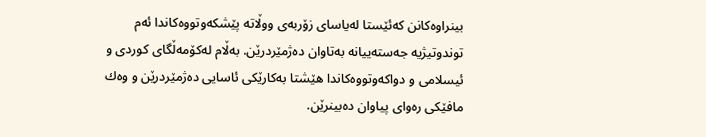بینراوه‌‌كانن كه‌‌ئێستا له‌‌یاسای زۆربه‌‌ی ووڵاته‌‌ پێشكه‌‌وتووه‌‌كاندا ئه‌‌م توندوتیژیه‌ ‌جه‌‌سته‌‌ییانه‌ ‌به‌‌تاوان ده‌‌ژمێردرێن. به‌ڵام له‌‌كۆمه‌ڵگای كوردی و ئیسلامی و دواكه‌‌وتووه‌‌كاندا هێشتا به‌‌كارێكی ئاسایی ده‌‌ژمێردرێن و وه‌‌ك مافێكی ره‌‌وای پیاوان ده‌‌بینرێن‌.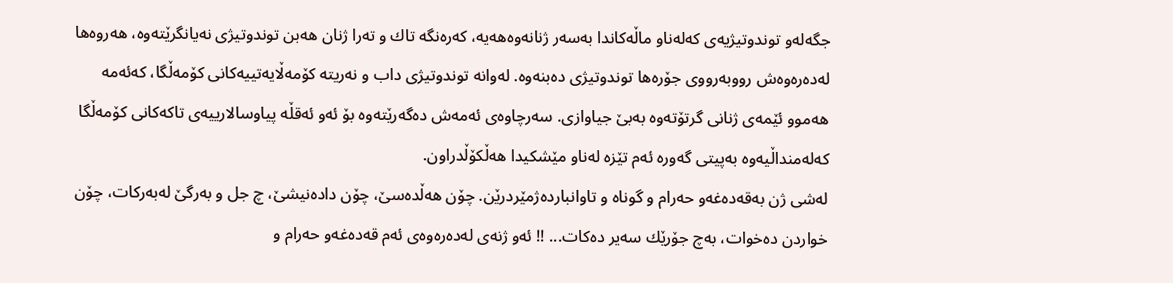جگه‌‌له‌‌و توندوتیژیه‌‌ی كه‌‌له‌‌ناو ماڵه‌‌كاندا به‌‌سه‌‌ر ژنانه‌‌وه‌‌هه‌‌یه‌‌، كه‌‌ره‌‌نگه‌ ‌تاك و ته‌‌را ژنان هه‌‌بن توندوتیژی نه‌‌یانگرێته‌‌وه‌‌، هه‌‌روه‌‌ها له‌‌ده‌‌ره‌‌وه‌ش رووبه‌‌رووی جۆره‌ها توندوتیژی ده‌‌بنه‌‌وه‌‌. له‌‌وانه‌ ‌توندوتیژی داب و نه‌‌ریته‌ ‌كۆمه‌ڵایه‌‌تییه‌‌كانی كۆمه‌ڵگا، كه‌‌ئه‌‌مه‌‌ هه‌‌موو ئێمه‌‌ی ژنانی گرتۆته‌‌وه‌ ‌‌به‌‌بێ جیاوازی. سه‌‌رچاوه‌‌ی ئه‌‌مه‌‌ش ده‌گه‌‌رێته‌‌وه‌ ‌بۆ ئه‌‌و ئه‌‌قڵه‌ پیاوسالارییه‌‌ی‌‌ تاكه‌‌كانی كۆمه‌ڵگا كه‌‌له‌‌منداڵیه‌‌وه‌ ‌به‌‌پیتی گه‌‌وره‌ ئه‌‌م تێزه‌‌ له‌‌ناو مێشكیدا ‌هه‌ڵكۆڵدراون.
له‌‌شی ژن به‌‌قه‌‌ده‌‌غه‌‌و حه‌‌رام و گوناه و تاوانبار‌ده‌‌ژمێردرێن. چۆن هه‌ڵده‌‌سێ، چۆن داده‌‌نیشێ، چ جل و به‌‌رگێ له‌‌به‌‌ركات، چۆن خواردن ده‌‌خوات، به‌‌چ جۆرێك سه‌‌یر ده‌‌كات... !! ئه‌‌و ژنه‌‌ی له‌‌ده‌‌ره‌‌وه‌‌ی ئه‌‌م قه‌‌ده‌‌غه‌‌و حه‌‌رام و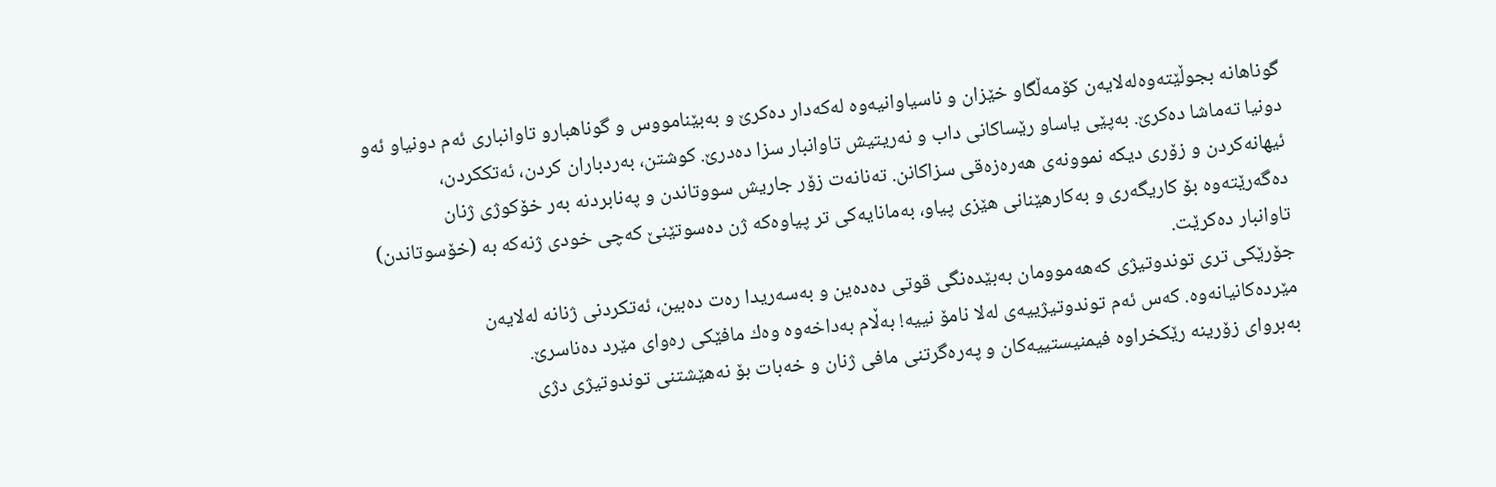گوناهانه‌ ‌بجوڵێته‌‌وه‌‌له‌‌لایه‌‌ن كۆمه‌ڵگاو خێزان و ناسیاوانیه‌‌وه‌ ‌‌له‌‌كه‌‌دار ده‌‌كرێ و به‌‌بێنامووس و گوناهبارو تاوانباری ئه‌‌م دونیاو ئه‌‌و دونیا ته‌‌ماشا ده‌‌كرێ. به‌‌پێی یاساو رێساكانی داب و نه‌‌ریتیش ‌تاوانبار سزا ده‌‌درێ. كوشتن، به‌‌ردباران ‌كرد‌ن، ئه‌‌تككردن، ئیهانه‌‌كردن و زۆری دیكه‌‌ نموونه‌‌ی هه‌‌ره‌‌زه‌‌قی سزاكانن. ته‌‌نانه‌‌ت زۆر جاریش سووتاندن و په‌‌نابردنه‌‌ به‌‌ر خۆكوژی ‌ژنان ده‌گه‌‌رێته‌‌وه‌‌‌ بۆ كاریگه‌‌ری و به‌‌كارهێنانی هێزی پیاو، به‌‌مانایه‌‌كی تر پیاوه‌‌كه‌ ‌ژن ده‌‌سوتێنێ كه‌‌چی خودی ژنه‌‌كه‌ ‌به‌‌ (خۆسوتاندن) تاوانبار ده‌‌كرێت.
جۆرێكی تری توندوتیژی كه‌‌هه‌‌موومان به‌‌بێده‌‌نگی قوتی ده‌‌ده‌‌ین و به‌‌سه‌‌ریدا ره‌‌ت ده‌‌بین، ئه‌‌تكردنی ژنانه‌‌‌ له‌‌لایه‌‌ن مێرده‌‌كانیانه‌‌وه‌‌. كه‌‌س ئه‌‌م‌‌ توندوتیژییه‌‌ی له‌‌لا نامۆ نییه‌‌! به‌ڵام به‌‌داخه‌‌وه‌ ‌وه‌‌ك مافێكی ره‌‌وای مێرد ده‌‌ناسرێ.
به‌‌بروای زۆرینه‌‌ رێكخراوه‌ ‌فیمنیستییه‌‌كان و په‌‌ره‌گرتنی مافی ژنان و خه‌‌بات بۆ نه‌‌هێشتنی توندوتیژی دژی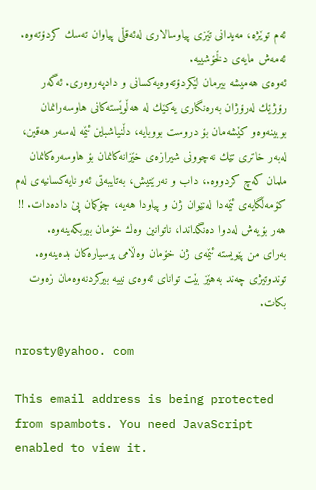ئه‌‌م توێژه‌‌، مه‌‌یدانی تێزی پیاوسالاری له‌‌ئه‌‌قڵی پیاوان ته‌‌سك كردۆته‌‌وه‌. ئه‌‌مه‌‌ش مایه‌‌ی دڵخۆشییه‌‌.
ئه‌‌وه‌‌ی هه‌‌میشه‌‌ بیرمان لێكردۆته‌‌وه‌‌یه‌‌كسانی و دادپه‌‌روه‌‌ری. ئه‌گه‌‌ر رۆژێك له‌‌رۆژان به‌‌ره‌‌نگاری یه‌‌كێك له‌ هه‌‌ڵوێسته‌‌كانی هاوسه‌‌رانمان بوبینه‌‌وه‌‌‌و كێشه‌‌مان‌ بۆ دروست بووبایه‌، دڵنیاشباین ئێمه‌ ‌له‌‌سه‌‌ر هه‌‌قین، له‌‌به‌‌ر خاتری تێك نه‌‌چوونی شیرازه‌‌ی خێزانه‌‌كانمان بۆ هاوسه‌‌ره‌‌كانمان ملمان كه‌‌چ كردووه‌.، داب و نه‌‌رێتیش، به‌‌تایبه‌‌تی ئه‌‌و نایه‌‌كسانیه‌‌ی له‌‌م كۆمه‌ڵگایه‌‌ی ئێمه‌‌دا له‌‌نێوان ژن و پیاودا هه‌‌یه‌‌، چۆكمان پێ داده‌‌دات. !! هه‌‌ر بۆیه‌‌ش له‌‌دوا ده‌‌نگداندا، ناتوانین وه‌‌ك خۆمان بیربكه‌‌ینه‌‌وه‌‌.
به‌‌رای من پێویسته‌ ‌ئێمه‌‌ی ژن خۆمان وه‌ڵامی پرسیاره‌‌كان ‌بده‌‌ینه‌‌وه‌. توندوتیژی چه‌ند به‌‌هێز بێت توانای ئه‌‌وه‌‌ی نییه‌ ‌‌بیركردنه‌‌وه‌‌مان زه‌‌وت بكات.

nrosty@yahoo. com

This email address is being protected from spambots. You need JavaScript enabled to view it.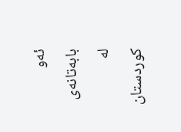ئه‌و بابه‌تانه‌ی له‌ کوردستان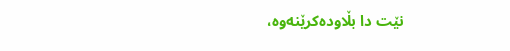نێت دا بڵاوده‌کرێنه‌وه‌،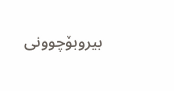بیروبۆچوونی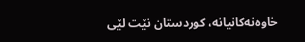خاوه‌نه‌کانیانه‌، کوردستان نێت لێی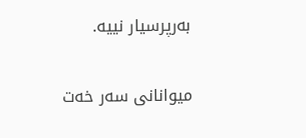به‌رپرسیار نییه‌.

میوانانی سەر خەت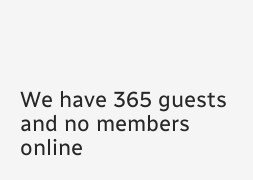We have 365 guests and no members online